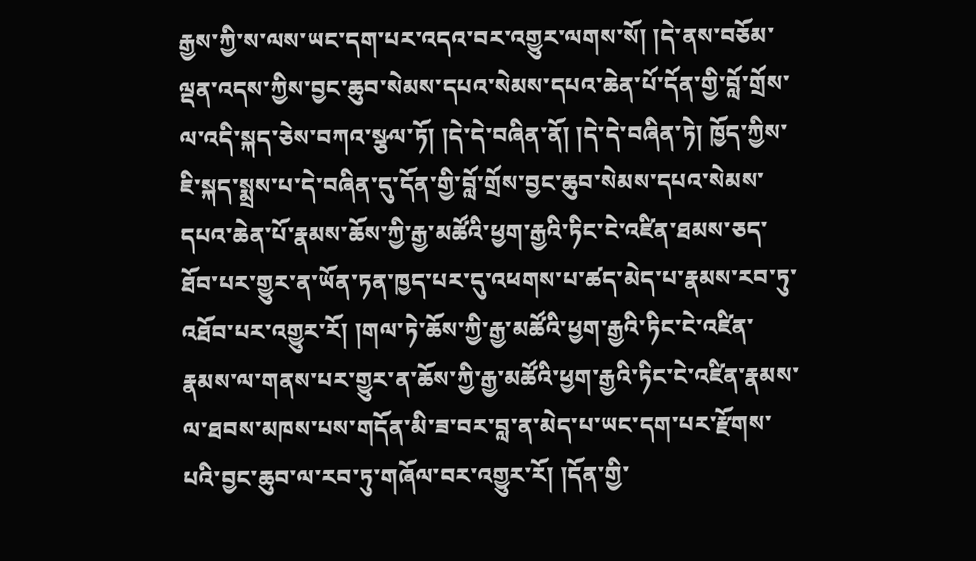རྒྱས་ཀྱི་ས་ལས་ཡང་དག་པར་འདའ་བར་འགྱུར་ལགས་སོ། །དེ་ནས་བཅོམ་ལྡན་འདས་ཀྱིས་བྱང་ཆུབ་སེམས་དཔའ་སེམས་དཔའ་ཆེན་པོ་དོན་གྱི་བློ་གྲོས་ལ་འདི་སྐད་ཅེས་བཀའ་སྩལ་ཏོ། །དེ་དེ་བཞིན་ནོ། །དེ་དེ་བཞིན་ཏེ། ཁྱོད་ཀྱིས་ཇི་སྐད་སྨྲས་པ་དེ་བཞིན་དུ་དོན་གྱི་བློ་གྲོས་བྱང་ཆུབ་སེམས་དཔའ་སེམས་དཔའ་ཆེན་པོ་རྣམས་ཆོས་ཀྱི་རྒྱ་མཚོའི་ཕྱག་རྒྱའི་ཏིང་ངེ་འཛིན་ཐམས་ཅད་ཐོབ་པར་གྱུར་ན་ཡོན་ཏན་ཁྱད་པར་དུ་འཕགས་པ་ཚད་མེད་པ་རྣམས་རབ་ཏུ་འཐོབ་པར་འགྱུར་རོ། །གལ་ཏེ་ཆོས་ཀྱི་རྒྱ་མཚོའི་ཕྱག་རྒྱའི་ཏིང་ངེ་འཛིན་རྣམས་ལ་གནས་པར་གྱུར་ན་ཆོས་ཀྱི་རྒྱ་མཚོའི་ཕྱག་རྒྱའི་ཏིང་ངེ་འཛིན་རྣམས་ལ་ཐབས་མཁས་པས་གདོན་མི་ཟ་བར་བླ་ན་མེད་པ་ཡང་དག་པར་རྫོགས་པའི་བྱང་ཆུབ་ལ་རབ་ཏུ་གཞོལ་བར་འགྱུར་རོ། །དོན་གྱི་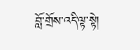བློ་གྲོས་འདི་ལྟ་སྟེ།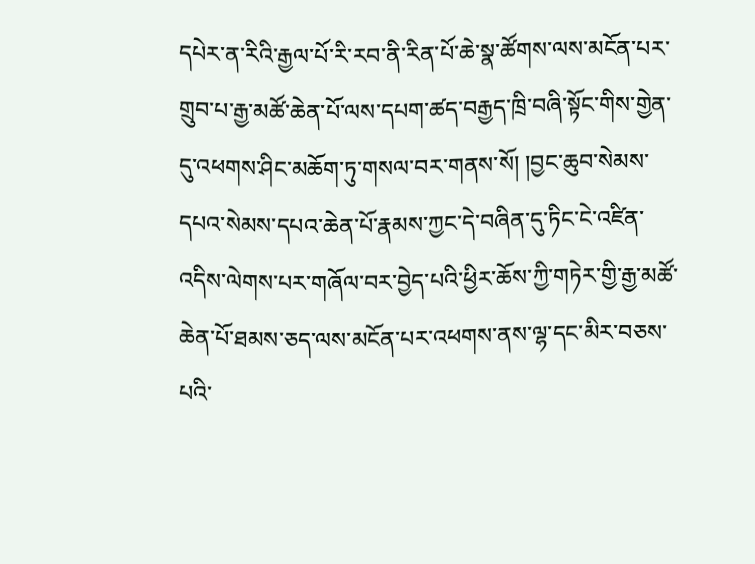དཔེར་ན་རིའི་རྒྱལ་པོ་རི་རབ་ནི་རིན་པོ་ཆེ་སྣ་ཚོགས་ལས་མངོན་པར་གྲུབ་པ་རྒྱ་མཚོ་ཆེན་པོ་ལས་དཔག་ཚད་བརྒྱད་ཁྲི་བཞི་སྟོང་གིས་གྱེན་དུ་འཕགས་ཤིང་མཆོག་ཏུ་གསལ་བར་གནས་སོ། །བྱང་ཆུབ་སེམས་དཔའ་སེམས་དཔའ་ཆེན་པོ་རྣམས་ཀྱང་དེ་བཞིན་དུ་ཏིང་ངེ་འཛིན་འདིས་ལེགས་པར་གཞོལ་བར་བྱེད་པའི་ཕྱིར་ཆོས་ཀྱི་གཏེར་གྱི་རྒྱ་མཚོ་ཆེན་པོ་ཐམས་ཅད་ལས་མངོན་པར་འཕགས་ནས་ལྷ་དང་མིར་བཅས་པའི་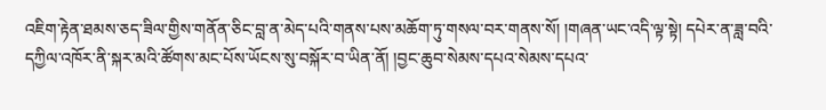འཇིག་རྟེན་ཐམས་ཅད་ཟིལ་གྱིས་གནོན་ཅིང་བླ་ན་མེད་པའི་གནས་པས་མཆོག་ཏུ་གསལ་བར་གནས་སོ། །གཞན་ཡང་འདི་ལྟ་སྟེ། དཔེར་ན་ཟླ་བའི་དཀྱིལ་འཁོར་ནི་སྐར་མའི་ཚོགས་མང་པོས་ཡོངས་སུ་བསྐོར་བ་ཡིན་ནོ། །བྱང་ཆུབ་སེམས་དཔའ་སེམས་དཔའ་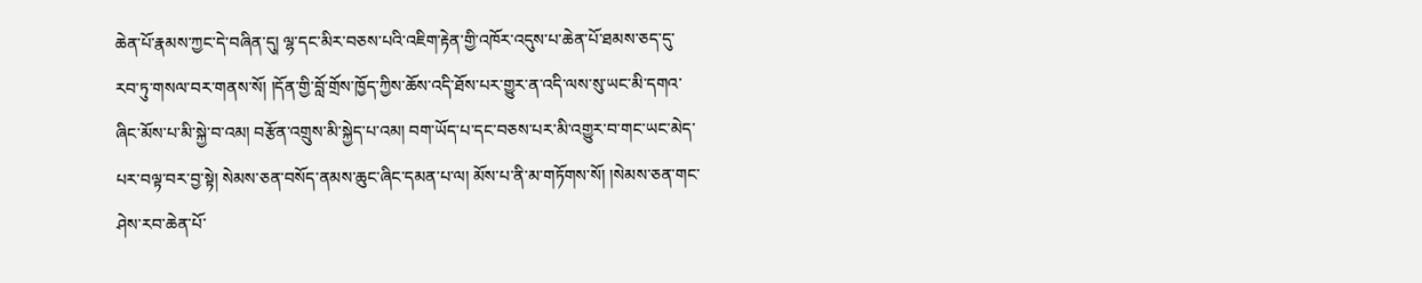ཆེན་པོ་རྣམས་ཀྱང་དེ་བཞིན་དུ། ལྷ་དང་མིར་བཅས་པའི་འཇིག་རྟེན་གྱི་འཁོར་འདུས་པ་ཆེན་པོ་ཐམས་ཅད་དུ་རབ་ཏུ་གསལ་བར་གནས་སོ། །དོན་གྱི་བློ་གྲོས་ཁྱོད་ཀྱིས་ཆོས་འདི་ཐོས་པར་གྱུར་ན་འདི་ལས་སུ་ཡང་མི་དགའ་ཞིང་མོས་པ་མི་སྐྱེ་བ་འམ། བརྩོན་འགྲུས་མི་སྐྱེད་པ་འམ། བག་ཡོད་པ་དང་བཅས་པར་མི་འགྱུར་བ་གང་ཡང་མེད་པར་བལྟ་བར་བྱ་སྟེ། སེམས་ཅན་བསོད་ནམས་ཆུང་ཞིང་དམན་པ་ལ། མོས་པ་ནི་མ་གཏོགས་སོ། །སེམས་ཅན་གང་ཤེས་རབ་ཆེན་པོ་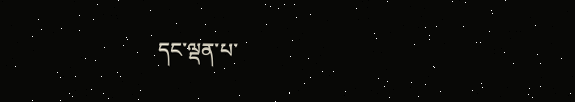དང་ལྡན་པ་